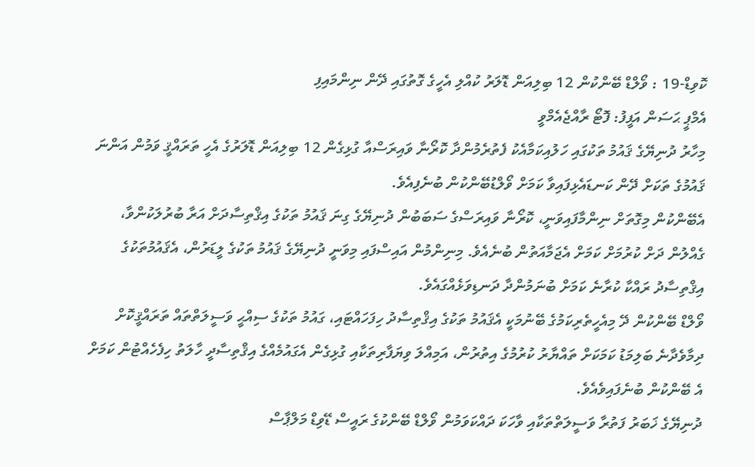ކޮވިޑް-19 : ވޯލްޑް ބޭންކުން 12 ބިލިއަން ޑޮލަރު ކުއްލި އެހީގެ ގޮތުގައި ދޭން ނިންމައިފި
އެމްޕީ ޙަސަން އަފީފު: ފޮޓޯ ރާއްޖެއެމްވީ
މިހާރު ދުނިޔޭގެ ޤައުމު ތަކުގައި ހަލުއިކަމާއެކު ފެތުރެމުންދާ ކޮރޯނާ ވައިރަސްއާ ގުޅިގެން 12 ބިލިއަން ޑޮލަރުގެ އެހީ ތަރައްޤީ ވަމުން އަންނަ ޤައުމުގެ ތަކަށް ދޭން ކަނޑައެޅިފައިވާ ކަމަށް ވޯލްޑުބޭންކުން ބުނެފިއެވެ.
އެބޭންކުން މިގޮތަށް ނިންމާފައިވަނީ، ކޮރޯނާ ވައިރަސްގެ ސަބަބުން ދުނިޔޭގެ ގިނަ ޤައުމު ތަކުގެ އިޤްތިސާދަށް އަރާ ބުރުލަކުންވާ، ގެއްލުން ދަށް ކުރުމަށް ކަމަށް އެޖަމާއަތުން ބުނެއެވެ. މިނިންމުން އައިސްފައި މިވަނީ ދުނިޔޭގެ ޤައުމު ތަކުގެ ލީޑަރުން، އެޤައުމުތަކުގެ އިޤްތިސާދު ރައްކާ ކުރާނެ ކަމަށް ބުނަމުންދާ ދަނޑިވަޅެއްގައެވެ.
ވޯލްޑް ބޭންކުން ދޭ މިއެހީތެރިކަމުގެ ބޭނުމަކީ އެޤައުމު ތަކުގެ އިޤްތިސާދު ހިފަހައްޓައި، ގައުމު ތަކުގެ ސިއްޙީ ވަސީލަތްތައް ތަރައްޤީކޮށް ދިމާވެދާނެ ބަލިމަޑު ކަމަކަށް ތައްޔާރު ކުރުމުގެ އިތުރުން، އަމިއްލަ ވިޔަފާރިތަކާއި ގުޅިގެން އެގައުމެއްގެ އިޤްތިސާދީ ހާލަތު ހިފެހެއްޓުން ކަމަށް އެ ބޭންކުން ބުނެފައިވެއެވެ.
ދުނިޔޭގެ ޚަބަރު ފަތުރާ ވަސީލަތްތަކާއި ވާހަކަ ދައްކަވަމުން ވޯލްޑް ބޭންކުގެ ރައީސް ޑޭވިޑް މަލްޕާސް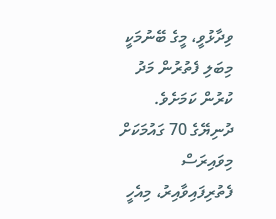ވިދާޅުވީ، މީގެ ބޭނުމަކީ މިބަލި ފެތުރުން މަދު ކުރުން ކަމަށެވެ.
ދުނިޔޭގެ 70 ގައުމަކަށް މިވައިރަސް ފެތުރިފައިވާއިރު، މިއެހީ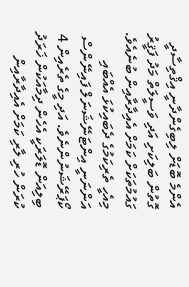އެންމެ ބޮޑަށް ލިބިގެންދާނީ އިޤްތިސާދީ ގޮތުން ބަލިކަށި އަދި ވަސީލަތް މަދު ފަޤީރު ގައުމުތަކަށް ކަމަށް އެއިދާރާއިން ބުނެއެވެ. މިއެހީ ތެރިކަމުގެ ދެބައިކުޅަ އެއްބައި އަންނަނީ އިންޓަނޭޝަނަލް ފައިނޭންސް ކޯޕަރޭޝަނުންނެވެ. އަދި މީގެ ތެރެއިން 4 ބިލިއަން ޑޮލަރަކީ އެހެން ދިމާއަކުން ޚަރަދު ކުރަން ހުރި ލާރި ކަމަށް އެއިދާރާއިން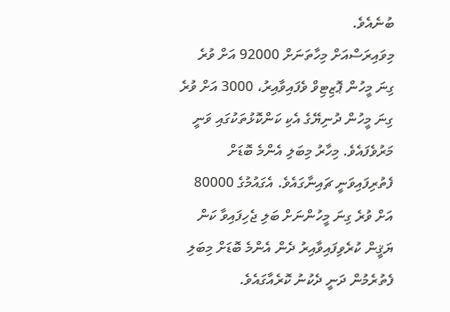ބުނެއެވެ.
މިވައިރަސްއަށް މިހާތަނަށް 92000 އަށް ވުރެ ގިނަ މީހުން ޕޮޒިޓިވް ވެފައިވާއިރު، 3000 އަށް ވުރެ ގިނަ މީހުން ދުނިޔޭގެ އެކި ކަންކޮޅުތަކުގައި ވަނީ މަރުވެފައެވެ. މިހާރު މިބަލި އެންމެ ބޮޑަށް ފެތުރިފައިވަނީ ޗައިނާގައެވެ. އެގައުމުގެ 80000 އަށް ވުރެ ގިނަ މީހުންނަށް ބަލި ޖެހިފައިވާ ކަން ޔަޤީން ކުރެވިފައިވާއިރު ދެން އެންމެ ބޮޑަށް މިބަލި ފެތުރެމުން ދަނީ ދެކުނު ކޮރެއާގައެވެ.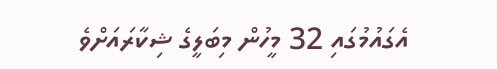އެގައުމުގައި 32 މީހުން މިބަލީގެ ޝިކާރައަށްވެ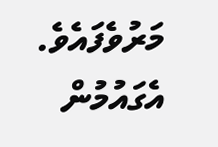މަރުވެފައެވެ. އެގައުމުން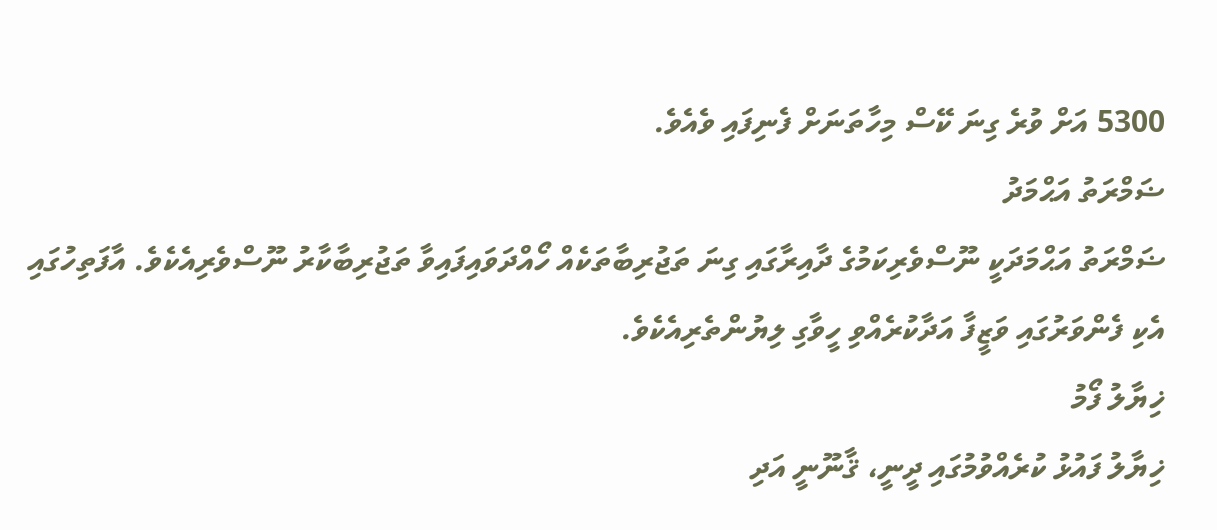5300 އަށް ވުރެ ގިނަ ކޭސް މިހާތަނަށް ފެނިފައި ވެއެވެ.
ޟަމްރަތު އަޙްމަދު
ޟަމްރަތު އަޙްމަދަކީ ނޫސްވެރިކަމުގެ ދާއިރާގައި ގިނަ ތަޖުރިބާތަކެއް ހޯއްދަވައިފައިވާ ތަޖުރިބާކާރު ނޫސްވެރިއެކެވެ. އާފަތިހުގައި އެކި ފެންވަރުގައި ވަޒީފާ އަދާކުރެއްވި ހީވާގި ލިޔުންތެރިއެކެވެ.
ޚިޔާލު ފޯމު
ޚިޔާލު ފައުޅު ކުރެއްވުމުގައި ދީނީ، ޤާނޫނީ އަދި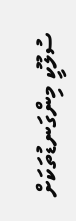ސުލޫކީ މިންގަނޑުތަކަށް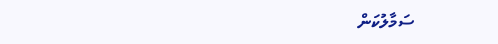ސަމާލުކަން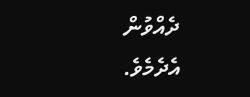ދެއްވުން އެދެމެވެ.